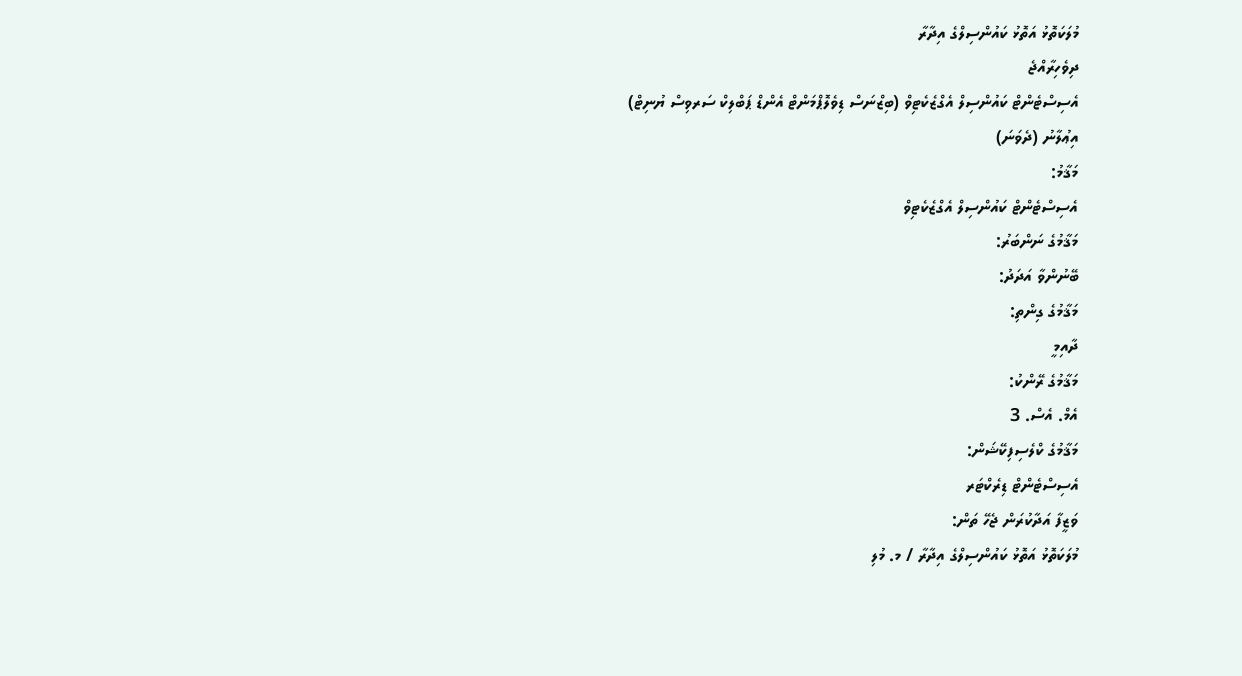މުލަކަތޮޅު އަތޮޅު ކައުންސިލްގެ އިދާރާ
ދިވެހިރާއްޖެ
އެސިސްޓެންޓް ކައުންސިލް އެގްޒެކެޓިވް (ބިޒްނަސް ޑިވެލޮޕްމަންޓް އެންޑް ޕަބްލިކް ސަރވިސް ޔުނިޓް)
އިޢުލާނު (ދެވަނަ)
މަޤާމު:
އެސިސްޓެންޓް ކައުންސިލް އެގްޒެކެޓިވް
މަޤާމުގެ ނަންބަރު:
ބޭނުންވާ އަދަދު:
މަޤާމުގެ ގިންތި:
ދާއިމީ
މަޤާމުގެ ރޭންކު:
އެމް. އެސް. 3
މަޤާމުގެ ކްލެސިފިކޭޝަން:
އެސިސްޓެންޓް ޑިރެކްޓަރ
ވަޒީފާ އަދާކުރަން ޖެހޭ ތަން:
މުލަކަތޮޅު އަތޮޅު ކައުންސިލްގެ އިދާރާ / މ. މުލި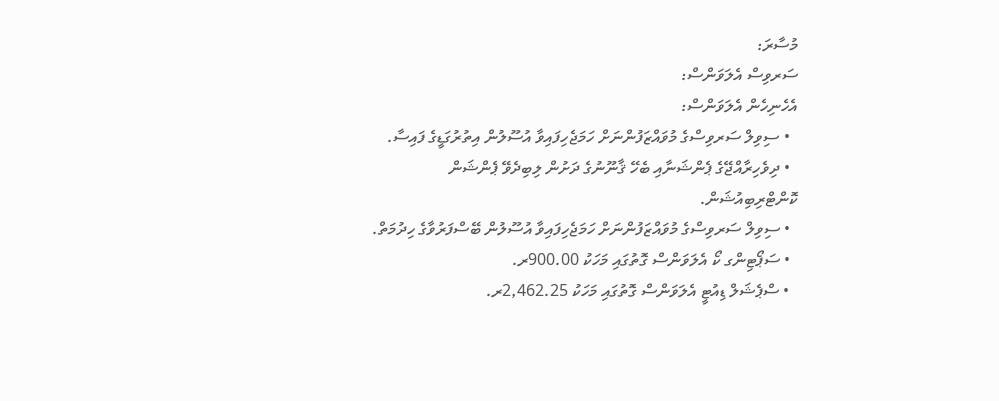މުސާރަ:
ސަރވިސް އެލަވަންސް:
އެހެނިހެން އެލަވަންސް:
  • ސިވިލް ސަރވިސްގެ މުވައްޒަފުންނަށް ހަމަޖެހިފައިވާ އުސޫލުން އިތުރުގަޑީގެ ފައިސާ.
  • ދިވެހިރާއްޖޭގެ ޕެންޝަނާއި ބެހޭ ޤާނޫނުގެ ދަށުން ލިބިދެވޭ ޕެންޝަން ކޮންޓްރިބިއުޝަން.
  • ސިވިލް ސަރވިސްގެ މުވައްޒަފުންނަށް ހަމަޖެހިފައިވާ އުސޫލުން ބޭސްފަރުވާގެ ހިދުމަތް.
  • ސަޕޯޓިންގ ކޯ އެލަވަންސް ގޮތުގައި މަހަކު 900.00ރ.
  • ސްޕެޝަލް ޑިއުޓީ އެލަވަންސް ގޮތުގައި މަހަކު 2,462.25ރ.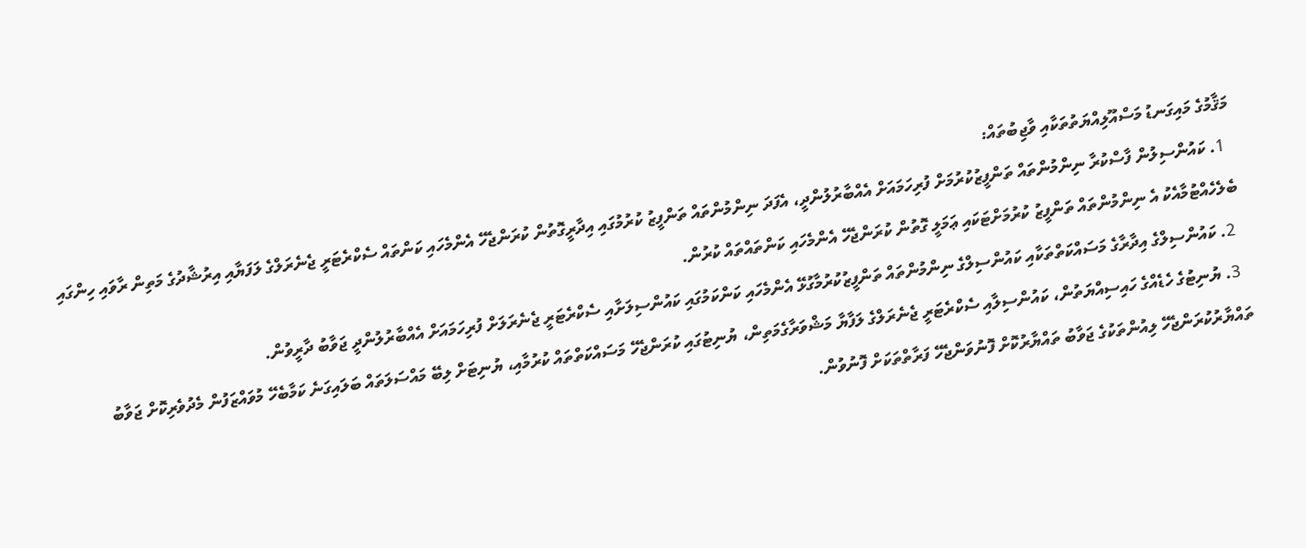މަޤާމުގެ މައިގަނޑު މަސްއޫލިއްޔަތުތަކާއި ވާޖިބުތައް:
  1. ކައުންސިލުން ފާސްކުރާ ނިންމުންތައް ތަންފީޒުކުރުމަށް ފުރިހަމައަށް އެއްބާރުލުންދީ، އެފަދަ ނިންމުންތައް ތަންފީޒު ކުރުމުގައި އިދާރީގޮތުން ކުރަންޖެހޭ އެންމެހައި ކަންތައް ސެކްރެޓަރީ ޖެނެރަލްގެ ލަފަޔާއި އިރުޝާދުގެ މަތިން ރާވައި ހިންގައި ބެލެހެއްޓުމާއެކު އެ ނިންމުންތައް ތަންފީޒު ކުރުމަށްޓަކައި ޢަމަލީ ގޮތުން ކުރަންޖެހޭ އެންމެހައި ކަންތައްތައް ކުރުން.
  2. ކައުންސިލްގެ އިދާރާގެ މަސައްކަތްތަކާއި ކައުންސިލްގެ ނިންމުންތައް ތަންފީޒުކުރުމާގުޅޭ އެންމެހައި ކަންކަމުގައި ކައުންސިލަށާއި ސެކްރެޓަރީ ޖެނެރަލަށް ފުރިހަމައަށް އެއްބާރުލުންދީ ޖަވާބު ދާރީވުން.
  3. ޔުނިޓުގެ ހެޑެއްގެ ހައިސިއްޔަތުން، ކައުންސިލާއި ސެކްރެޓަރީ ޖެނެރަލްގެ ލަފާޔާ މަޝްވަރާގެމަތިން، ޔުނިޓުގައި ކުރަންޖެހޭ މަސައްކަތްތައް ކުރުމާއި، ޔުނިޓަށް ލިބޭ މައްސަލަތައް ބަލައިގަނެ ކަމާބެހޭ މުވައްޒަފުން މެދުވެރިކޮށް ޖަވާބު ތައްޔާރުކުރަންޖެހޭ ލިއުންތަކުގެ ޖަވާބު ތައްޔާރުކޮށް ފޮނުވަންޖެހޭ ފަރާތްތަކަށް ފޮނުވުން.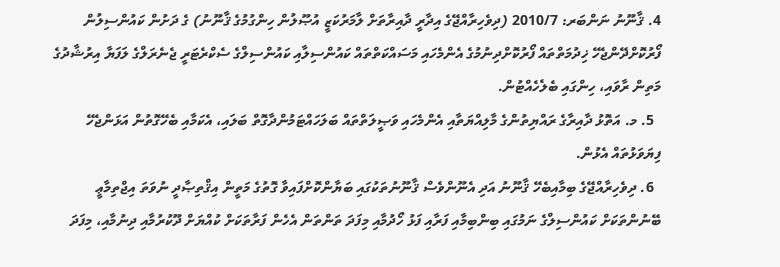4. ޤާނޫނު ނަންބަރ: 2010/7 (ދިވެހިރާއްޖޭގެ އިދާރީ ދާއިރާތަށް ލާމަރުކަޒީ އުޞޫލުން ހިންގުމުގެ ޤާނޫނު) ގެ ދަށުން ކައުންސިލުން ފޯރުކޮށްދޭންޖެހޭ ޚިދުމަތްތައް ފޯރުކޮށްދިނުމުގެ އެންމެހައި މަސައްކަތްތައް ކައުންސިލާއި ކައުންސިލްގެ ސެކްރެޓަރީ ޖެނެރަލްގެ ލަފަޔާ އިރުޝާދުގެ މަތިން ރާވައި، ހިންގައި ބެލެހެއްޓުން.
  5. މ. އަތޮޅު ދާއިރާގެ ރައްޔިތުންގެ މާލިއްޔަތާއި އެންމެހައި ވަޞީލަތްތައް ބަލަހައްޓަމުންދާގޮތް ބަލައި، އެކަމާއި ބެހޭގޮތުން އަޅަންޖެހޭ ފިޔަވަޅުތައް އެޅުން.
  6. ދިވެހިރާއްޖޭގެ ބިމާއިބެހޭ ޤާނޫނު އަދި އެނޫންވެސް ޤާނޫނުތަކުގައި ބަޔާންކޮށްފައިވާ ގޮތުގެ މަތީން އިޤްތިޞާދީ ނުވަތަ އިޖްތިމާޢީ ބޭނުންތަކަށް ކައުންސިލްގެ ނަމުގައި ބިންބިމާއި ފަރާއި ފަޅު ހޯދުމާއި މިފަދަ ތަންތަން އެހެން ފަރާތަކަށް ކުއްޔަށް ދޫކުރުމާއި ދިނުމާއި، މިފަދަ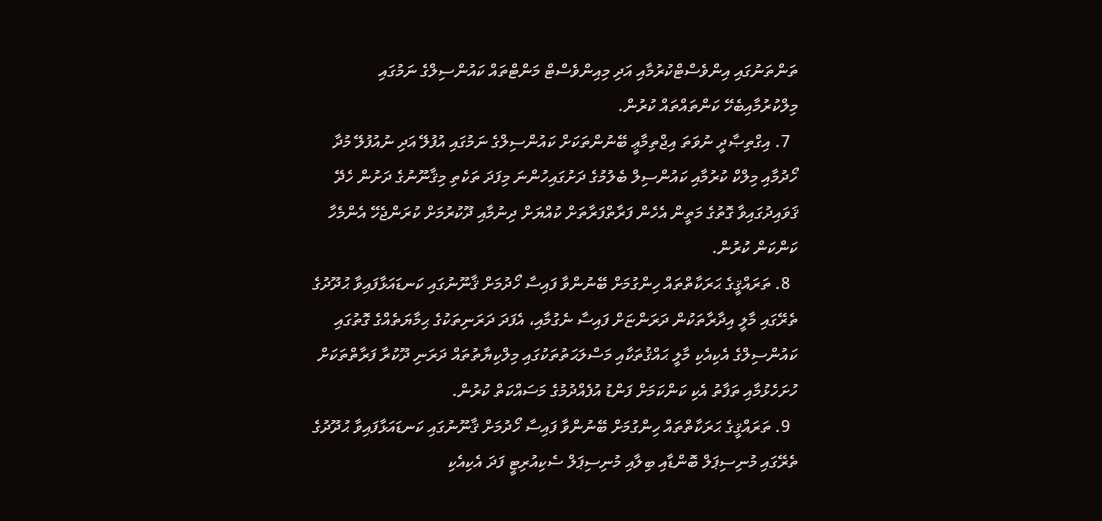ތަންތަނުގައި އިންވެސްޓްކުރުމާއި އަދި މިއިންވެސްޓް މަންޓްތައް ކައުންސިލްގެ ނަމުގައި މިލްކުރުމާއިބެހޭ ކަންތައްތައް ކުރުން.
  7. އިގްތިޞާދީ ނުވަތަ އިޖްތިމާޢީ ބޭނުންތަކަށް ކައުންސިލްގެ ނަމުގައި އުފުލޭ އަދި ނުއުފުލޭ މުދާ ހޯދުމާއި މިލްކް ކުރުމާއި ކައުންސިލް ބެލުމުގެ ދަށުގައިހުންނަ މިފަދަ ތަކެތި މިޤާނޫނުގެ ދަށުން ހެދޭ ޤަވައިދުގައިވާ ގޮތުގެ މަތީން އެހެން ފަރާތްފަރާތަށް ކުއްޔަށް ދިނުމާއި ދޫކުރުމަށް ކުރަންޖެހޭ އެންމެހާ ކަންކަން ކުރުން.
  8. ތަރައްޤީގެ ޙަރަކާތްތައް ހިންގުމަށް ބޭނުންވާ ފައިސާ ހޯދުމަށް ޤާނޫނުގައި ކަނޑައަޅާފައިވާ ޙުދޫދުގެ ތެރޭގައި މާލީ އިދާރާތަކުން ދަރަންޏަށް ފައިސާ ނެގުމާއި، އެފަދަ ދަރަނިތަކުގެ ޙިމާޔަތެއްގެ ގޮތުގައި ކައުންސިލްގެ އެކިއެކި މާލީ ޙައްޤުތަކާއި މަސްލަޙަތުތަކުގައި މިލްކިޔާތުތައް ދަރަނި ދޫކުރާ ފަރާތްތަކަށް ހުށަހެޅުމާއި ތަފާތު އެކި ކަންކަމަށް ފަންޑު އުފެއްދުމުގެ މަސައްކަތް ކުރުން.
  9. ތަރައްޤީގެ ޙަރަކާތްތައް ހިންގުމަށް ބޭނުންވާ ފައިސާ ހޯދުމަށް ޤާނޫނުގައި ކަނޑައަޅާފައިވާ ޙުދޫދުގެ ތެރޭގައި މުނިސިޕަލް ބޮންޑާއި ބިލާއި މުނިސިޕަލް ސެކިއުރިޓީ ފަދަ އެކިއެކި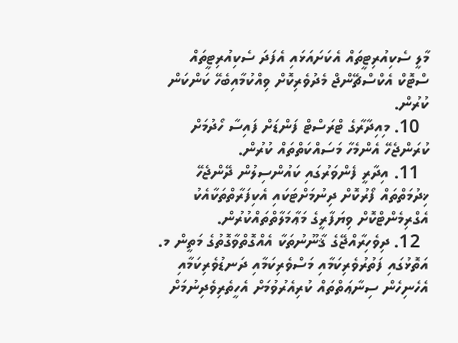މާލީ ސެކިއުރިޓީތައް އެކަށައަޅައި އެފަދަ ސެކިއުރިޓީތައް ސްޓޮކް އެކްސްޗޭންޖް މެދުވެރިކޮށް ވިއްކުމާއިބެހޭ ކަންކަން ކުރުން.
  10. މިއިދާރާގެ ޓްރަސްޓް ފަންޑަށް ފައިސާ ހޯދުމަށް ކުރަންޖެހޭ އެންމެހާ މަސައްކަތްތައް ކުރުން.
  11. އިދާރީ ފެންވަރުގައި ކައުންސިލުން ދޭންޖެހޭ ޚިދުމަތްތައް ފޯރުކޮށް ދިނުމަށްޓަކައި އެކިފަރާތްތަކާއެކު އެގްރިމެންޓްކޮށް ވިޔަފާރީގެ މަޢާމަލާތްތައްކުރުން.
  12. ދިވެހިރާއްޖޭގެ ޤާނޫނުތަކާ އެއްގޮތްވާގޮތުގެ މަތީން މ. އަތޮޅުގައި ފަތުރުވެރިކަމާއި މަސްވެރިކަމާއި ދަނޑުވެރިކަމާއި އެހެނިހެން ސިނާޢަތްތައް ކުރިއެރުވުމަށް އެހީތެރިވެދިނުމަށް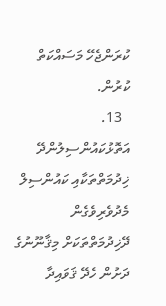ކުރަންޖެހޭ މަސައްކަތް ކުރުން.
  13. އަތޮޅުކައުންސިލުންދޭ ޚިދުމަތްތަކާއި ކައުންސިލް މެދުވެރިވެގެން ދޭޚިދުމަތްތަކަށް މިޤާނޫނުގެ ދަށުން ހެދޭ ޤަވައިދާ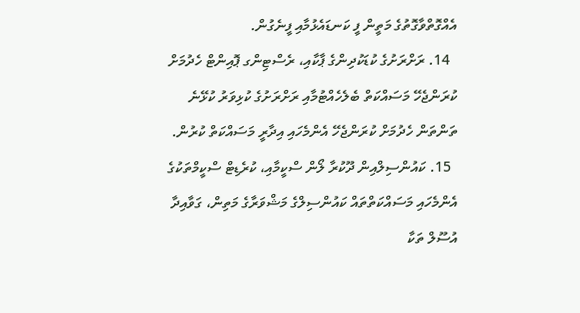އެއްގޮތްވާގޮތުގެ މަތީން ފީ ކަނޑައެޅުމާއި ފީނެގުން.
  14. ރަށްރަށުގެ ކުޑަކުދިންގެ ޕާކާއި، ރެސްޓިންގ ޕޮއިންޓް ހެދުމަށް ކުރަންޖެހޭ މަސައްކަތް ބެލެހެއްޓުމާއި ރަށްރަށުގެ ކުޅިވަރު ކުޅޭނެ ތަންތަން ހެދުމަށް ކުރަންޖެހޭ އެންމެހައި އިދާރީ މަސައްކަތް ކުރުން.
  15. ކައުންސިލްއިން ދޫކުރާ ލޯން ސްކީމާއި، ކުރެޑިޓް ސްކީމްތަކުގެ އެންމެހައި މަސައްކަތްތައް ކައުންސިލްގެ މަޝްވަރާގެ މަތިން، ގަވާއިދާ އުސޫލް ތަކާ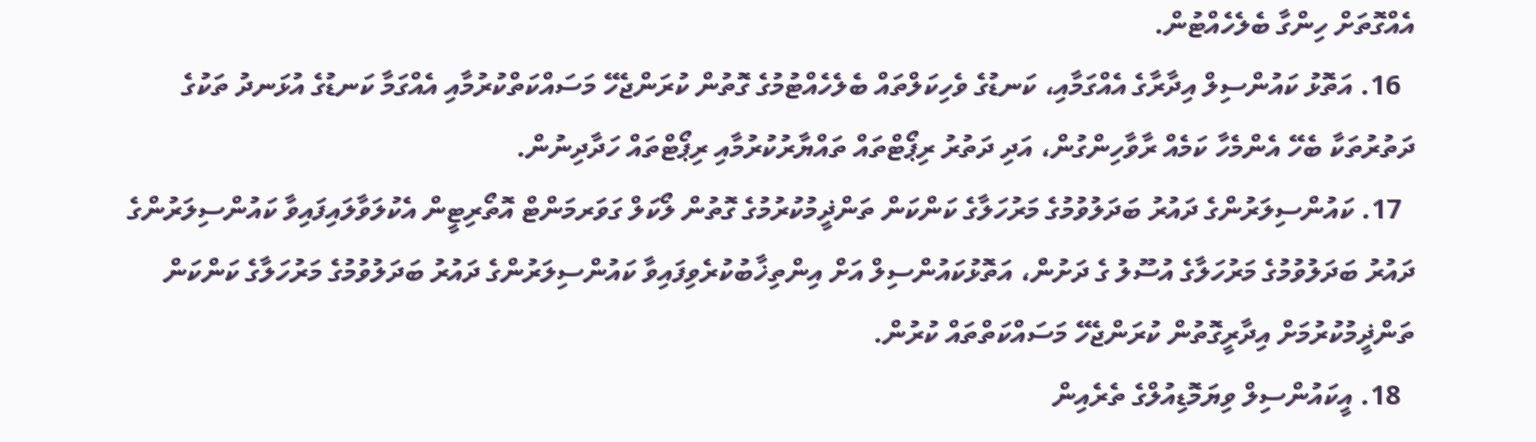އެއްގޮތަށް ހިންގާ ބެލެހެއްޓުން.
  16. އަތޮޅު ކައުންސިލް އިދާރާގެ އެއްގަމާއި، ކަނޑުގެ ވެހިކަލްތައް ބެލެހެއްޓުމުގެ ގޮތުން ކުރަންޖެހޭ މަސައްކަތްކުރުމާއި އެއްގަމާ ކަނޑުގެ އުޅަނދު ތަކުގެ ދަތުރުތަކާ ބެހޭ އެންމެހާ ކަމެއް ރާވާހިންގުން، އަދި ދަތުރު ރިޕޯޓްތައް ތައްޔާރުކުރުމާއި ރިޕޯޓްތައް ހަދާދިނުން.
  17. ކައުންސިލަރުންގެ ދައުރު ބަދަލުވުމުގެ މަރުހަލާގެ ކަންކަން ތަންޛީމުކުރުމުގެ ގޮތުން ލޯކަލް ގަވަރމަންޓް އޮތޯރިޓީން އެކުލަވާލައިފައިވާ ކައުންސިލަރުންގެ ދައުރު ބަދަލުވުމުގެ މަރުހަލާގެ އުސޫލު ގެ ދަށުން، އަތޮޅުކައުންސިލް އަށް އިންތިޚާބުކުރެވިފައިވާ ކައުންސިލަރުންގެ ދައުރު ބަދަލުވުމުގެ މަރުހަލާގެ ކަންކަން ތަންޛީމުކުރުމަށް އިދާރީގޮތުން ކުރަންޖެހޭ މަސައްކަތްތައް ކުރުން.
  18. އީކައުންސިލް ވިޔަމޮޑިއުލްގެ ތެރެއިން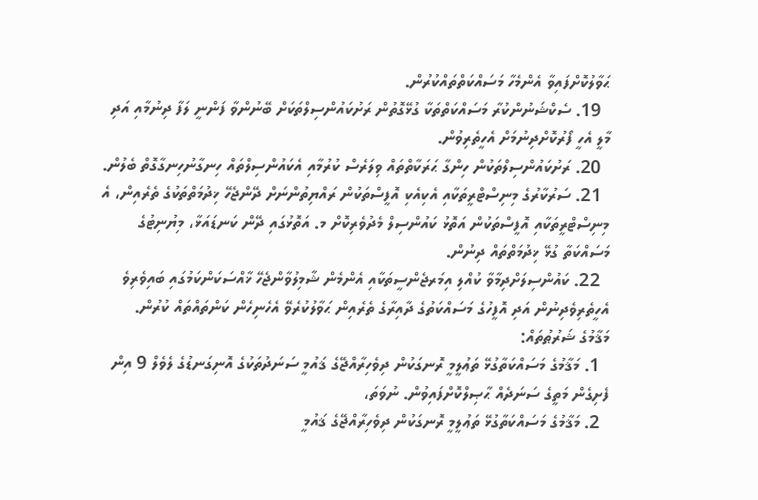ޙަވާލުކޮށްފައިވާ އެންމެހާ މަސައްކަތްތައްކުރުން.
  19. ސެކްޝަނުންކުރާ މަސައްކަތްތަކާ ގުޅޭގޮތުން ރަށުކައުންސިލްތަކަށް ބޭނުންވާ ފަންނީ ލަފާ ދިނުމާއި އަދި މާލީ އެހީ ފޯރުކޮށްދިނުމަށް އެހީތެރިވުން.
  20. ރަށުކައުންސިލްތަކުން ހިންގާ ޙަރަކާތްތައް ވިލަރެސް ކުރުމާއި އެކައުންސިލްތައް ހިނގާނުހިނގާގޮތް ބެލުން.
  21. ސަރުކާރުގެ މިނިސްޓްރީތަކާއި އެކިއެކި އޮފީސްތަކުން ރައްޔިތުންނަށް ދޭންޖެހޭ ޚިދުމަތްތަކުގެ ތެރެއިން، އެ މިނިސްޓްރީތަކާއި އޮފީސްތަކުން އަތޮޅު ކައުންސިލް މެދުވެރިކޮށް މ. އަތޮޅުގައި ދޭން ކަނޑައަޅާ، މިޔުނިޓުގެ މަސައްކަތާ ގުޅޭ ޚިދުމަތްތައް ދިނުން.
  22. ކައުންސިލަށްދިމާވާ ކުއްލި އިމަރޖެންސީތަކާއި އެންމެން ޝާމިލުވާންޖެހޭ ޚާއްސަކަންކަމުގައި ބައިވެރިވެ އެހީތެރިވެދިނުން އަދި އޮފީހުގެ މަސައްކަތުގެ ދާއިރާގެ ތެރެއިން ޙަވާލުކުރެވޭ އެހެނިހެން ކަންތައްތައް ކުރުން.
މަޤާމުގެ ޝަރުޠުތައް:
  1. މަޤާމުގެ މަސައްކަތާގުޅޭ ތަޢުލީމީ ރޮނގަކުން ދިވެހިރާއްޖޭގެ ޤައުމީ ސަނަދުތަކުގެ އޮނިގަނޑުގެ ލެވެލް 9 އިން ފެށިގެން މަތީގެ ސަނަދެއް ޙާޞިލްކޮށްފައިވުން. ނުވަތަ،
  2. މަޤާމުގެ މަސައްކަތާގުޅޭ ތަޢުލީމީ ރޮނގަކުން ދިވެހިރާއްޖޭގެ ޤައުމީ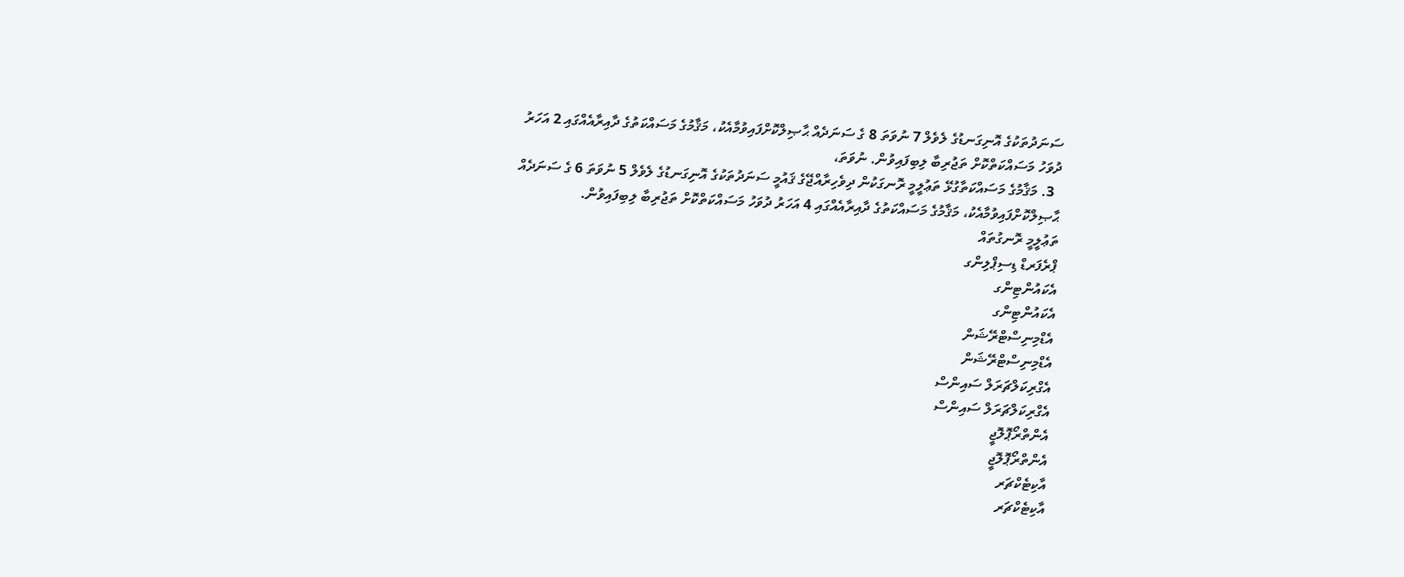ސަނަދުތަކުގެ އޮނިގަނޑުގެ ލެވެލް 7 ނުވަތަ 8 ގެ ސަނަދެއް ޙާޞިލްކޮށްފައިވުމާއެކު، މަޤާމުގެ މަސައްކަތުގެ ދާއިރާއެއްގައި 2 އަހަރު ދުވަހު މަސައްކަތްކޮށް ތަޖުރިބާ ލިބިފައިވުން. ނުވަތަ،
  3. މަޤާމުގެ މަސައްކަތާގުޅޭ ތަޢުލީމީ ރޮނގަކުން ދިވެހިރާއްޖޭގެ ޤައުމީ ސަނަދުތަކުގެ އޮނިގަނޑުގެ ލެވެލް 5 ނުވަތަ 6 ގެ ސަނަދެއް ޙާޞިލްކޮށްފައިވުމާއެކު، މަޤާމުގެ މަސައްކަތުގެ ދާއިރާއެއްގައި 4 އަހަރު ދުވަހު މަސައްކަތްކޮށް ތަޖުރިބާ ލިބިފައިވުން.
ތަޢުލީމީ ރޮނގުތައް
ޕްރެފަރޑް ޑިސިޕްލިންގ
އެކައުންޓިންގ
އެކައުންޓިންގ
އެޑްމިނިސްޓްރޭޝަން
އެޑްމިނިސްޓްރޭޝަން
އެގްރިކަލްޗަރަލް ސައިންސް
އެގްރިކަލްޗަރަލް ސައިންސް
އެންތްރޯޕޮލޮޖީ
އެންތްރޯޕޮލޮޖީ
އާކިޓެކްޗަރ
އާކިޓެކްޗަރ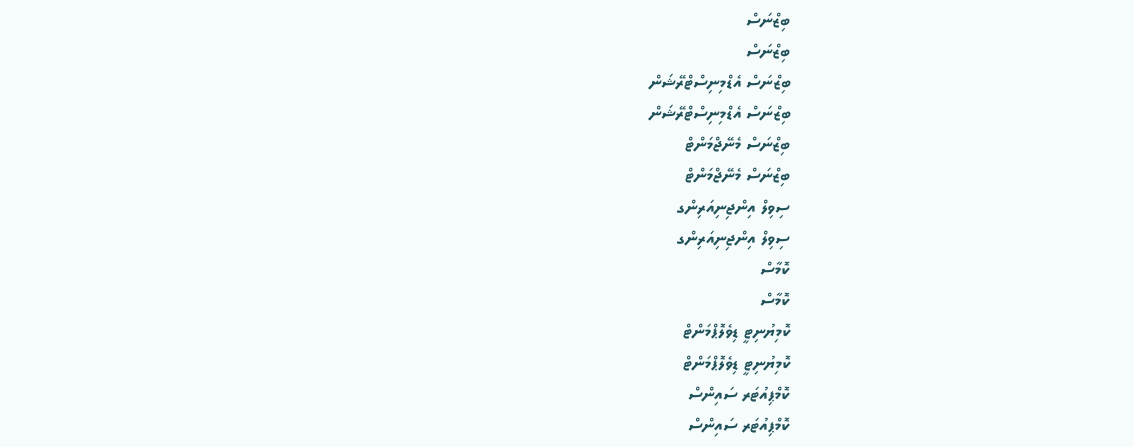ބިޒްނަސް
ބިޒްނަސް
ބިޒްނަސް އެޑްމިނިސްޓްރޭޝަން
ބިޒްނަސް އެޑްމިނިސްޓްރޭޝަން
ބިޒްނަސް މެނޭޖްމަންޓް
ބިޒްނަސް މެނޭޖްމަންޓް
ސިވިލް އިންޖިނިއަރިންގ
ސިވިލް އިންޖިނިއަރިންގ
ކޮމާސް
ކޮމާސް
ކޮމިޔުނިޓީ ޑިވެލޮޕްމަންޓް
ކޮމިޔުނިޓީ ޑިވެލޮޕްމަންޓް
ކޮމްޕިއުޓަރ ސައިންސް
ކޮމްޕިއުޓަރ ސައިންސް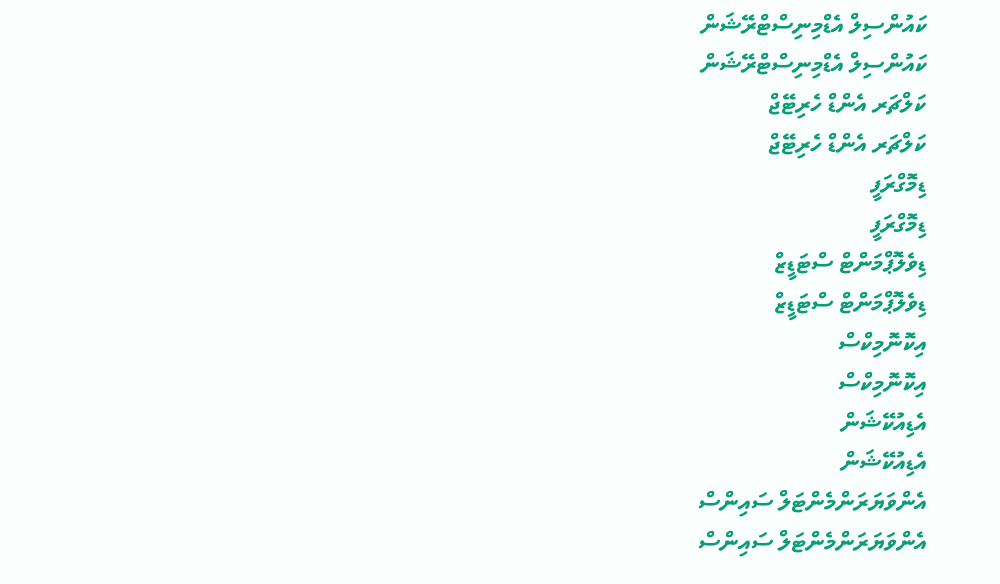ކައުންސިލް އެޑްމިނިސްޓްރޭޝަން
ކައުންސިލް އެޑްމިނިސްޓްރޭޝަން
ކަލްޗަރ އެންޑް ހެރިޓޭޖް
ކަލްޗަރ އެންޑް ހެރިޓޭޖް
ޑިމޮގްރަފީ
ޑިމޮގްރަފީ
ޑިވެލޮޕްމަންޓް ސްޓަޑީޒް
ޑިވެލޮޕްމަންޓް ސްޓަޑީޒް
އިކޮނޮމިކްސް
އިކޮނޮމިކްސް
އެޑިއުކޭޝަން
އެޑިއުކޭޝަން
އެންވަޔަރަންމެންޓަލް ސައިންސް
އެންވަޔަރަންމެންޓަލް ސައިންސް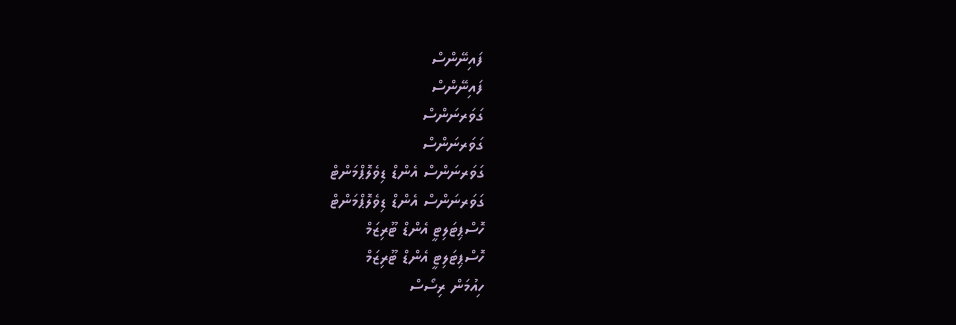ފައިނޭންސް
ފައިނޭންސް
ގަވަރނަންސް
ގަވަރނަންސް
ގަވަރނަންސް އެންޑް ޑިވެލޮޕްމަންޓް
ގަވަރނަންސް އެންޑް ޑިވެލޮޕްމަންޓް
ހޮސްޕިޓަލިޓީ އެންޑް ޓޫރިޒަމް
ހޮސްޕިޓަލިޓީ އެންޑް ޓޫރިޒަމް
ހިއުމަން ރިސޯސް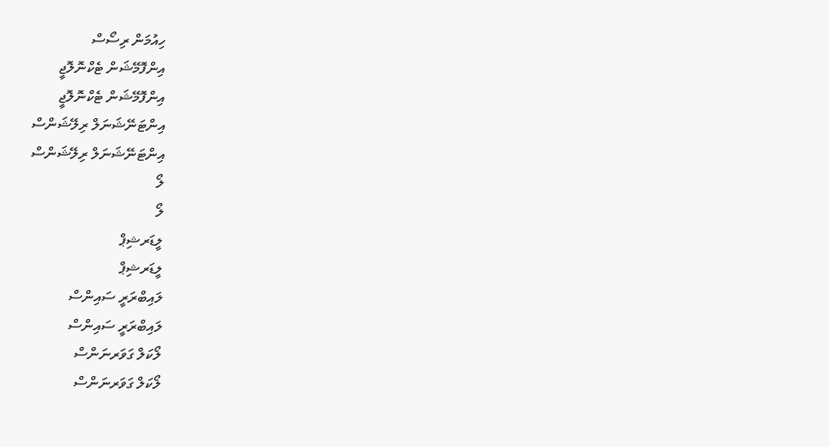ހިއުމަން ރިސޯސް
އިންފޮމޭޝަން ޓެކްނޮލޮޖީ
އިންފޮމޭޝަން ޓެކްނޮލޮޖީ
އިންޓަނޭޝަނަލް ރިލޭޝަންސް
އިންޓަނޭޝަނަލް ރިލޭޝަންސް
ލޯ
ލޯ
ލީޑަރޝިޕް
ލީޑަރޝިޕް
ލައިބްރަރީ ސައިންސް
ލައިބްރަރީ ސައިންސް
ލޯކަލް ގަވަރނަންސް
ލޯކަލް ގަވަރނަންސް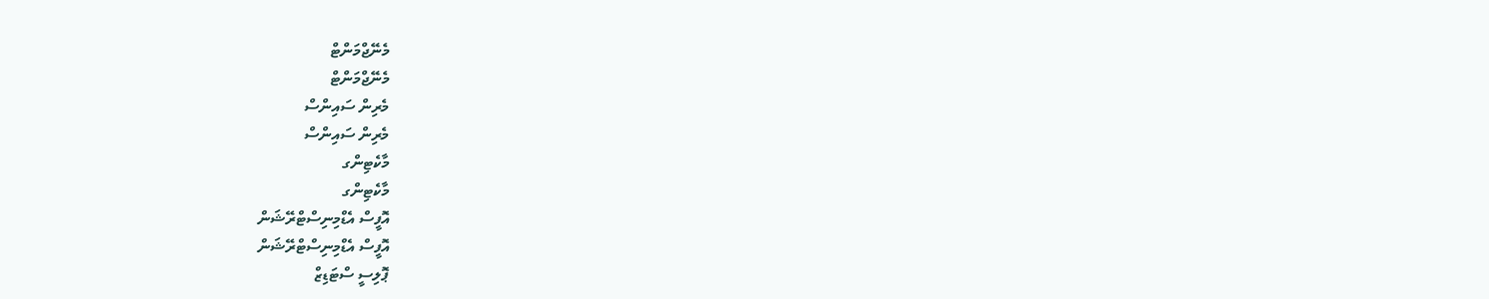މެނޭޖްމަންޓް
މެނޭޖްމަންޓް
މެރިން ސައިންސް
މެރިން ސައިންސް
މާކެޓިންގ
މާކެޓިންގ
އޮފީސް އެޑްމިނިސްޓްރޭޝަން
އޮފީސް އެޑްމިނިސްޓްރޭޝަން
ޕޮލިސީ ސްޓަޑިޒް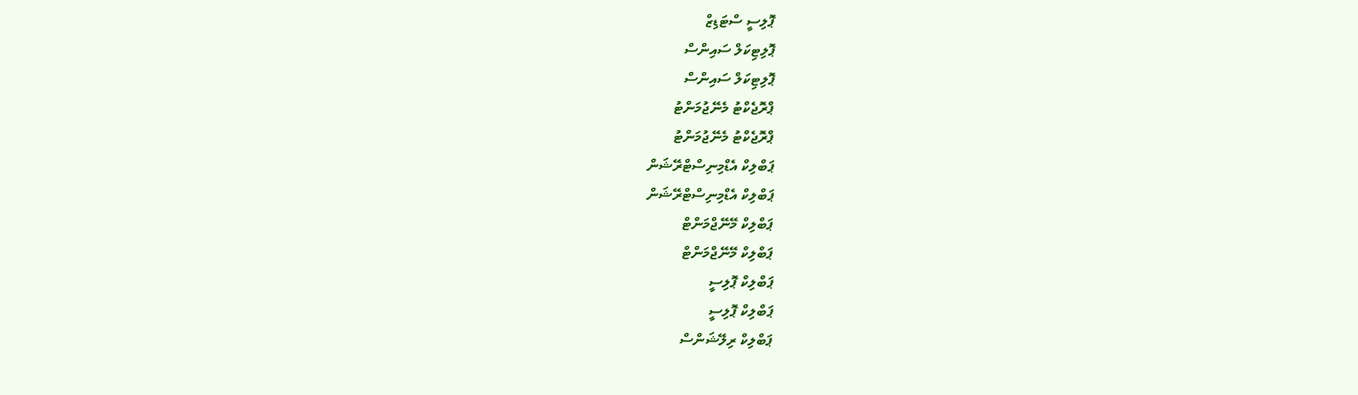ޕޮލިސީ ސްޓަޑިޒް
ޕޮލިޓިކަލް ސައިންސް
ޕޮލިޓިކަލް ސައިންސް
ޕްރޮޖެކްޓު މެނޭޖުމަންޓު
ޕްރޮޖެކްޓު މެނޭޖުމަންޓު
ޕަބްލިކް އެޑްމިނިސްޓްރޭޝަން
ޕަބްލިކް އެޑްމިނިސްޓްރޭޝަން
ޕަބްލިކް މޭނޭޖްމަންޓް
ޕަބްލިކް މޭނޭޖްމަންޓް
ޕަބްލިކް ޕޮލިސީ
ޕަބްލިކް ޕޮލިސީ
ޕަބްލިކް ރިލޭޝަންސް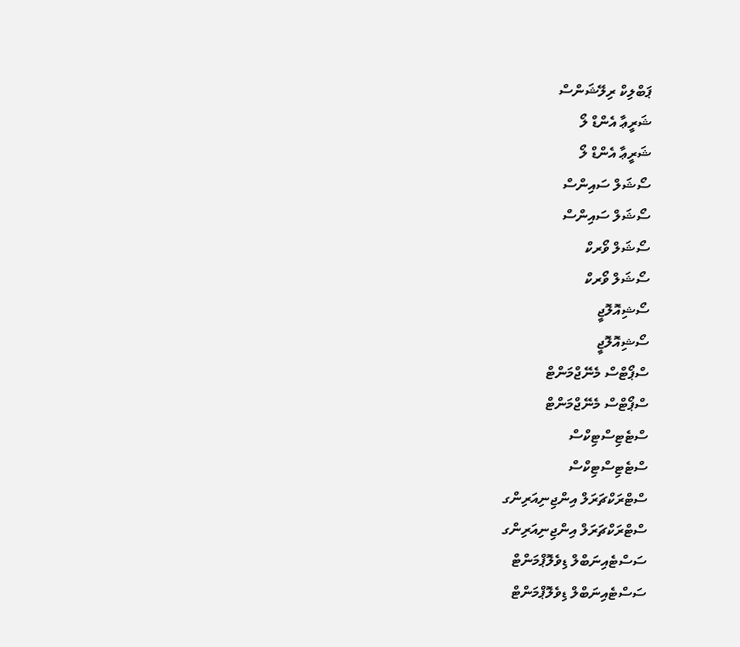ޕަބްލިކް ރިލޭޝަންސް
ޝަރީޢާ އެންޑް ލޯ
ޝަރީޢާ އެންޑް ލޯ
ސޯޝަލް ސައިންސް
ސޯޝަލް ސައިންސް
ސޯޝަލް ވޯރކް
ސޯޝަލް ވޯރކް
ސޯޝިއޮލޮޖީ
ސޯޝިއޮލޮޖީ
ސްޕޯޓްސް މެނޭޖްމަންޓް
ސްޕޯޓްސް މެނޭޖްމަންޓް
ސްޓެޓިސްޓިކްސް
ސްޓެޓިސްޓިކްސް
ސްޓްރަކްޗަރަލް އިންޖިނިއަރިންގ
ސްޓްރަކްޗަރަލް އިންޖިނިއަރިންގ
ސަސްޓެއިނަބްލް ޑިވެލޮޕްމަންޓް
ސަސްޓެއިނަބްލް ޑިވެލޮޕްމަންޓް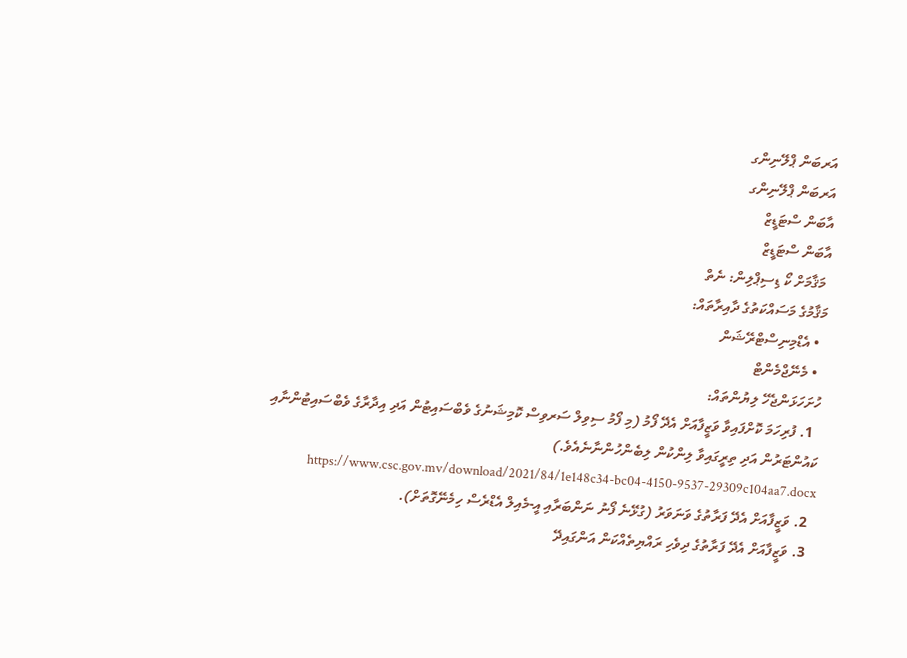އަރބަން ޕްލޭނިންގ
އަރބަން ޕްލޭނިންގ
އާބަން ސްޓަޑީޒް
އާބަން ސްޓަޑީޒް
 މަޤާމަށް ކޯ ޑިސިޕްލިން: ނެތް
މަޤާމުގެ މަސައްކަތުގެ ދާއިރާތައް:
  • އެޑްމިނިސްޓްރޭޝަން
  • މެނޭޖްމެންޓް
ހުށަހަޅަންޖެހޭ ލިޔުންތައް:
  1. ފުރިހަމަ ކޮށްފައިވާ ވަޒީފާއަށް އެދޭ ފޯމު (މި ފޯމު ސިވިލް ސަރވިސް ކޮމިޝަނުގެ ވެބްސައިޓުން އަދި އިދާރާގެ ވެބްސައިޓުންނާއި ކައުންޓަރުން އަދި ތިރީގައިވާ ލިންކުން ލިބެންހުންނާނެއެވެ.)  https://www.csc.gov.mv/download/2021/84/1e148c34-bc04-4150-9537-29309c104aa7.docx
  2. ވަޒީފާއަށް އެދޭ ފަރާތުގެ ވަނަވަރު (ގުޅޭނެ ފޯނު ނަންބަރާއި އީ-މެއިލް އެޑްރެސް ހިމެނޭގޮތަށް).
  3. ވަޒީފާއަށް އެދޭ ފަރާތުގެ ދިވެހި ރައްޔިތެއްކަން އަންގައިދޭ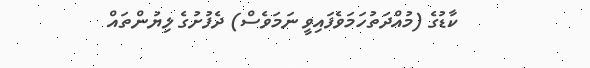ކާޑުގެ (މުއްދަތުހަމަވެފައިވީ ނަމަވެސް) ދެފުށުގެ ލިޔުންތައް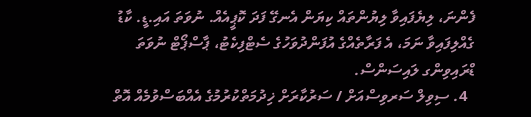ފެންނަ، ލިޔެފައިވާ ލިޔުންތައް ކިޔަން އެނގޭ ފަދަ ކޮޕީއެއް. ނުވަތަ އައި.ޑީ. ކާޑު ގެއްލިފައިވާ ނަމަ، އެ ފަރާތެއްގެ އުފަންދުވަހުގެ ސެޓްފިކެޓު، ޕާސްޕޯޓް ނުވަތަ ޑްރައިވިންގ ލައިސަންސް.
  4. ސިވިލް ސަރވިސްއަށް / ސަރުކާރަށް ޚިދުމަތްކުރުމުގެ އެއްބަސްވުމެއް އޮތް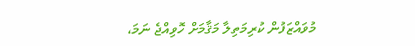މުވައްޒަފުން ކުރިމަތިލާ މަޤާމަށް ހޮވިއްޖެ ނަމަ،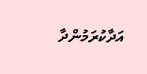އަދާކުރަމުންދާ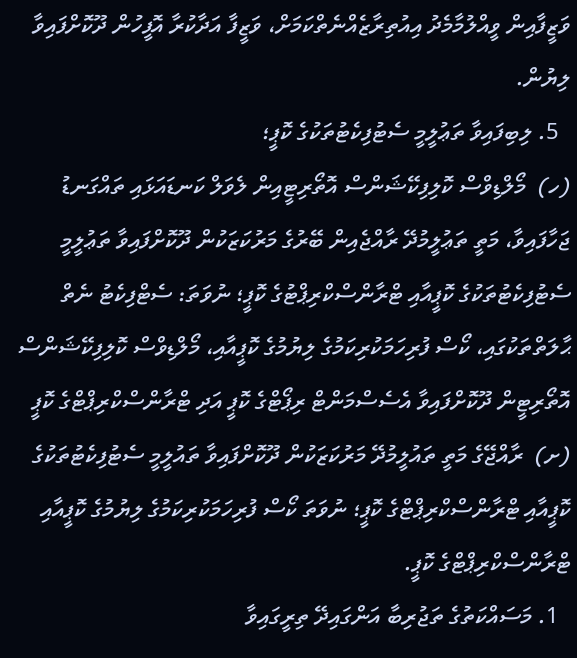ވަޒީފާއިން ވީއްލުމާމެދު އިއުތިރާޒެއްނެތްކަމަށް، ވަޒީފާ އަދާކުރާ އޮފީހުން ދޫކޮށްފައިވާ ލިޔުން.
  5. ލިބިފައިވާ ތަޢުލީމީ ސެޓުފިކެޓުތަކުގެ ކޮޕީ؛
(ހ)  މޯލްޑިވްސް ކޮލިފިކޭޝަންސް އޮތޯރިޓީއިން ލެވަލް ކަނޑައަޅައި ތައްގަނޑު ޖަހާފައިވާ، މަތީ ތަޢުލީމުދޭ ރާއްޖެއިން ބޭރުގެ މަރުކަޒަކުން ދޫކޮށްފައިވާ ތަޢުލީމީ ސެޓުފިކެޓުތަކުގެ ކޮޕީއާއި ޓްރާންސްކްރިޕްޓުގެ ކޮޕީ؛ ނުވަތަ: ސެޓްފިކެޓު ނެތް ޙާލަތްތަކުގައި، ކޯސް ފުރިހަމަކުރިކަމުގެ ލިޔުމުގެ ކޮޕީއާއި، މޯލްޑިވްސް ކޮލިފިކޭޝަންސް އޮތޯރިޓީން ދޫކޮށްފައިވާ އެސެސްމަންޓް ރިޕޯޓްގެ ކޮޕީ އަދި ޓްރާންސްކްރިޕްޓްގެ ކޮޕީ
(ށ)  ރާއްޖޭގެ މަތީ ތައުލީމުދޭ މަރުކަޒަކުން ދޫކޮށްފައިވާ ތައުލީމީ ސެޓުފިކެޓުތަކުގެ ކޮޕީއާއި ޓްރާންސްކްރިޕްޓްގެ ކޮޕީ؛ ނުވަތަ ކޯސް ފުރިހަމަކުރިކަމުގެ ލިޔުމުގެ ކޮޕީއާއި ޓްރާންސްކްރިޕްޓްގެ ކޮޕީ.
  1. މަސައްކަތުގެ ތަޖުރިބާ އަންގައިދޭ ތިރީގައިވާ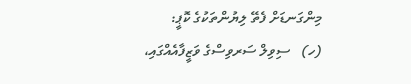މިންގަނޑަށް ފެތޭ ލިޔުންތަކުގެ ކޮޕީ:
(ހ)   ސިވިލް ސަރވިސްގެ ވަޒީފާއެއްގައި،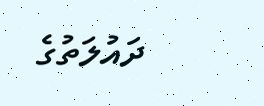ދައުލަތުގެ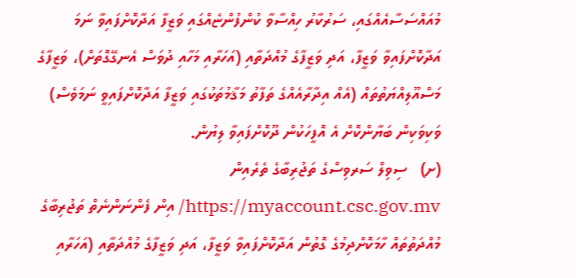މުއައްސަސާއެއްގައި، ސަރުކާރު ހިއްސާވާ ކުންފުންޏެއްގައި ވަޒީފާ އަދާކޮށްފައިވާ ނަމަ އަދާކޮށްފައިވާ ވަޒީފާ، އަދި ވަޒީފާގެ މުއްދަތާއި (އަހަރާއި މަހާއި ދުވަސް އެނގޭގޮތަށް)، ވަޒީފާގެ މަސްއޫލިއްޔަތުތައް (އެއް އިދާރާއެއްގެ ތަފާތު މަޤާމުތަކުގައި ވަޒީފާ އަދާކޮށްފައިވީ ނަމަވެސް) ވަކިވަކިން ބަޔާންކޮށް އެ އޮފީހަކުން ދޫކޮށްފައިވާ ލިޔުން.
(ށ)   ސިވިލް ސަރވިސްގެ ތަޖުރިބާގެ ތެރެއިން https://myaccount.csc.gov.mv/ އިން ފެންނަންނެތް ތަޖުރިބާގެ މުއްދަތުތައް ހާމަކޮށްދިމުގެ ގޮތުން އަދާކޮށްފައިވާ ވަޒީފާ، އަދި ވަޒީފާގެ މުއްދަތާއި (އަހަރާއި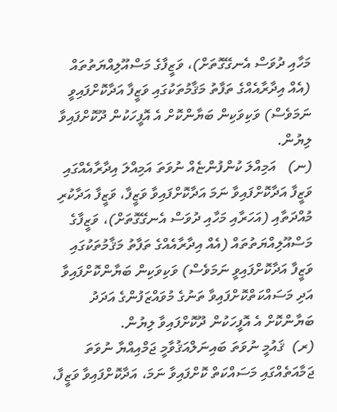މަހާއި ދުވަސް އެނގޭގޮތަށް)، ވަޒީފާގެ މަސްއޫލިއްޔަތުތައް (އެއް އިދާރާއެއްގެ ތަފާތު މަޤާމުތަކުގައި ވަޒީފާ އަދާކޮށްފައިވީ ނަމަވެސް) ވަކިވަކިން ބަޔާންކޮށް އެ އޮފީހަކުން ދޫކޮށްފައިވާ ލިޔުން.
(ނ)   އަމިއްލަ ކުންފުންޏެއް ނުވަތަ އަމިއްލަ އިދާރާއެއްގައި ވަޒީފާ އަދާކޮށްފައިވާ ނަމަ އަދާކޮށްފައިވާ ވަޒީފާ، ވަޒީފާ އަދާކުރި މުއްދަތާއި (އަހަރާއި މަހާއި ދުވަސް އެނގޭގޮތަށް)، ވަޒީފާގެ މަސްއޫލިއްޔަތުތައް (އެއް އިދާރާއެއްގެ ތަފާތު މަޤާމުތަކުގައި ވަޒީފާ އަދާކޮށްފައިވީ ނަމަވެސް) ވަކިވަކިން ބަޔާންކޮށްފައިވާ އަދި މަސައްކަތްކޮށްފައިވާ ތަނުގެ މުވައްޒަފުންގެ އަދަދު ބަޔާންކޮށް އެ އޮފީހަކުން ދޫކޮށްފައިވާ ލިޔުން.
(ރ)  ޤައުމީ ނުވަތަ ބައިނަލްއަޤުވާމީ ޖަމްއިއްޔާ ނުވަތަ ޖަމާއަތެއްގައި މަސައްކަތް ކޮށްފައިވާ ނަމަ، އަދާކޮށްފައިވާ ވަޒީފާ،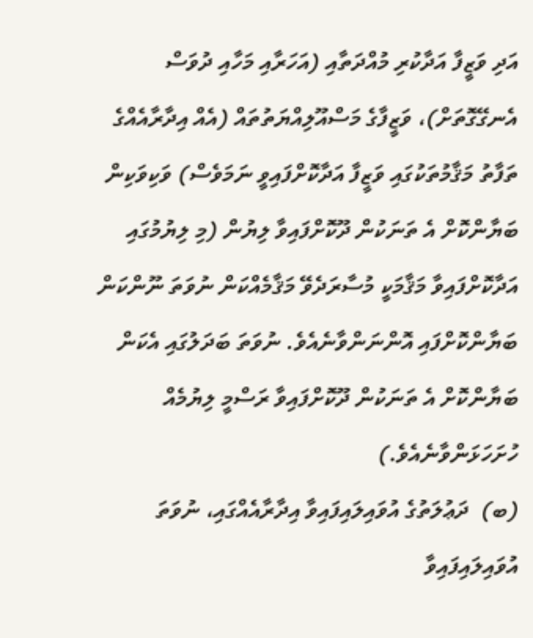އަދި ވަޒީފާ އަދާކުރި މުއްދަތާއި (އަހަރާއި މަހާއި ދުވަސް އެނގޭގޮތަށް)، ވަޒީފާގެ މަސްއޫލިއްޔަތުތައް (އެއް އިދާރާއެއްގެ ތަފާތު މަޤާމުތަކުގައި ވަޒީފާ އަދާކޮށްފައިވީ ނަމަވެސް) ވަކިވަކިން ބަޔާންކޮށް އެ ތަނަކުން ދޫކޮށްފައިވާ ލިޔުން (މި ލިޔުމުގައި އަދާކޮށްފައިވާ މަޤާމަކީ މުސާރަދެވޭ މަޤާމެއްކަން ނުވަތަ ނޫންކަން ބަޔާންކޮށްފައި އޮންނަންވާނެއެވެ. ނުވަތަ ބަދަލުގައި އެކަން ބަޔާންކޮށް އެ ތަނަކުން ދޫކޮށްފައިވާ ރަސްމީ ލިޔުމެއް ހުށަހަޅަންވާނެއެވެ.)
(ބ)  ދަޢުލަތުގެ އުވައިލައިފައިވާ އިދާރާއެއްގައި، ނުވަތަ އުވައިލައިފައިވާ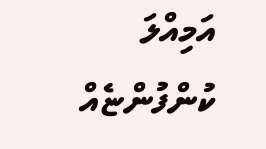އަމިއްލަ ކުންފުންޏެއް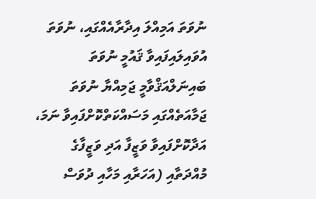ނުވަތަ އަމިއްލަ އިދާރާއެއްގައި، ނުވަތަ އުވައިލައިފައިވާ ޤައުމީ ނުވަތަ ބައިނަލްއަޤްވާމީ ޖަމިއްޔާ ނުވަތަ ޖަމާއަތެއްގައި މަސައްކަތްކޮށްފައިވާ ނަމަ، އަދާކޮށްފައިވާ ވަޒީފާ އަދި ވަޒީފާގެ މުއްދަތާއި (އަހަރާއި މަހާއި ދުވަސް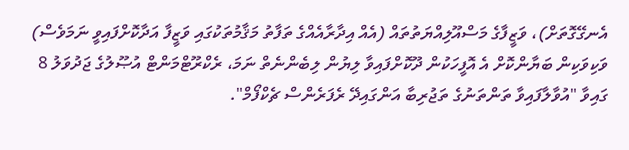އެނގޭގޮތަށް)، ވަޒީފާގެ މަސްއޫލިއްޔަތުތައް (އެއް އިދާރާއެއްގެ ތަފާތު މަޤާމުތަކުގައި ވަޒީފާ އަދާކޮށްފައިވީ ނަމަވެސް) ވަކިވަކިން ބަޔާންކޮށް އެ އޮފީހަކުން ދޫކޮށްފައިވާ ލިޔުން ލިބެންނެތް ނަމަ، ރެކްރޫޓްމަންޓް އުޞޫލުގެ ޖަދުވަލު 8 ގައިވާ "އުވާލާފައިވާ ތަންތަނުގެ ތަޖުރިބާ އަންގައިދޭ ރެފަރެންސް ޗެކްފޯމް".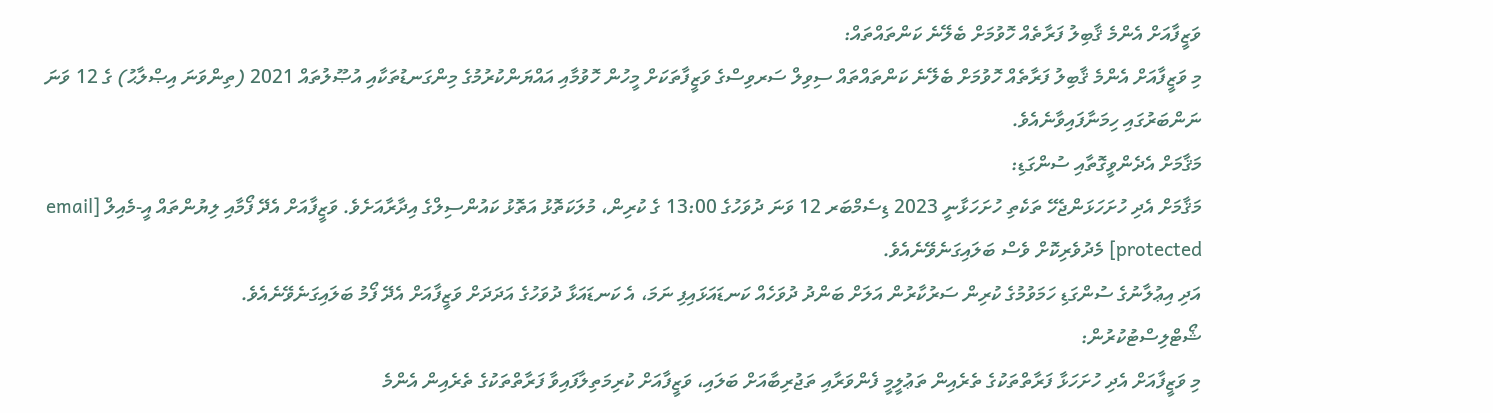ވަޒީފާއަށް އެންމެ ޤާބިލު ފަރާތެއް ހޮވުމަށް ބެލޭނެ ކަންތައްތައް:
މި ވަޒީފާއަށް އެންމެ ޤާބިލު ފަރާތެއް ހޮވުމަށް ބެލޭނެ ކަންތައްތައް ސިވިލް ސަރވިސްގެ ވަޒީފާތަކަށް މީހުން ހޮވުމާއި އައްޔަންކުރުމުގެ މިންގަނޑުތަކާއި އުޞޫލުތައް 2021 (ތިންވަނަ އިޞްލާޙު) ގެ 12 ވަނަ ނަންބަރުގައި ހިމަނާފައިވާނެއެވެ.
މަޤާމަށް އެދެންވީގޮތާއި ސުންގަޑި:
މަޤާމަށް އެދި ހުށަހަޅަންޖެހޭ ތަކެތި ހުށަހަޅާނީ 2023 ޑިސެމްބަރ 12 ވަނަ ދުވަހުގެ 13:00 ގެ ކުރިން، މުލަކަތޮޅު އަތޮޅު ކައުންސިލްގެ އިދާރާއަށެވެ. ވަޒީފާއަށް އެދޭ ފޯމާއި ލިޔުންތައް އީ-މެއިލް [email protected] މެދުވެރިކޮށް ވެސް ބަލައިގަނެވޭނެއެވެ.
އަދި އިޢުލާނުގެ ސުންގަޑި ހަމަވުމުގެ ކުރިން ސަރުކާރުން އަލަށް ބަންދު ދުވަހެއް ކަނޑައަޅައިފި ނަމަ، އެ ކަނޑައަޅާ ދުވަހުގެ އަދަދަށް ވަޒީފާއަށް އެދޭ ފޯމު ބަލައިގަނެވޭނެއެވެ.
ޝޯޓްލިސްޓުކުރުން:
މި ވަޒީފާއަށް އެދި ހުށަހަޅާ ފަރާތްތަކުގެ ތެރެއިން ތަޢުލީމީ ފެންވަރާއި ތަޖުރިބާއަށް ބަލައި، ވަޒީފާއަށް ކުރިމަތިލާފައިވާ ފަރާތްތަކުގެ ތެރެއިން އެންމެ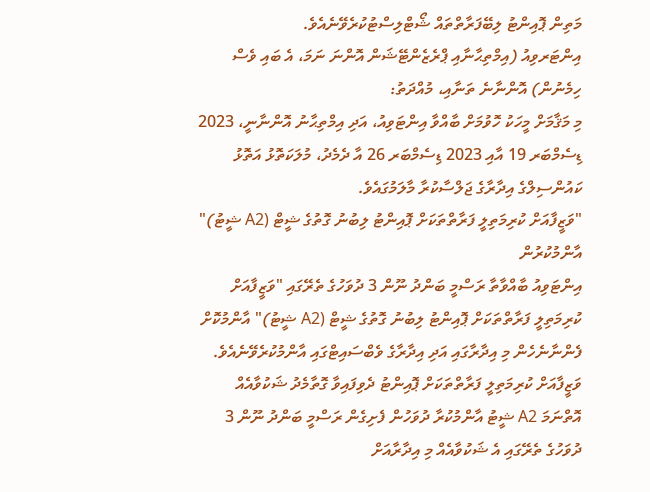މަތިން ޕޮއިންޓު ލިބޭފަރާތްތައް ޝޯޓްލިސްޓުކުރެވޭނެއެވެ.
އިންޓަރވިއު (އިމްތިޙާނާއި ޕްރެޒެންޓޭޝަން އޮންނަ ނަމަ، އެ ބައި ވެސް ހިމެނުން) އޮންނާނެ ތަނާއި، މުއްދަތު:
މި މަޤާމަށް މީހަކު ހޮވުމަށް ބާއްވާ އިންޓަވިއު، އަދި އިމްތިޙާނު އޮންނާނީ، 2023 ޑިސެމްބަރ 19 އާއި 2023 ޑިސެމްބަރ 26 އާ ދެމެދު، މުލަކަތޮޅު އަތޮޅު ކައުންސިލްގެ އިދާރާގެ ޖަލްސާކުރާ މާލަމުގައެވެ.
"ވަޒީފާއަށް ކުރިމަތިލީ ފަރާތްތަކަށް ޕޮއިންޓު ލިބުނު ގޮތުގެ ޝީޓް (A2 ޝީޓު)" އާންމުކުރުން
އިންޓަވިއު ބާއްވާތާ ރަސްމީ ބަންދު ނޫން 3 ދުވަހުގެ ތެރޭގައި "ވަޒީފާއަށް ކުރިމަތިލީ ފަރާތްތަކަށް ޕޮއިންޓު ލިބުނު ގޮތުގެ ޝީޓް (A2 ޝީޓު)" އާންމުކޮށް ފެންނާނެހެން މި އިދާރާގައި އަދި އިދާރާގެ ވެބްސައިޓްގައި އާންމުކުރެވޭނެއެވެ. ވަޒީފާއަށް ކުރިމަތިލީ ފަރާތްތަކަށް ޕޮއިންޓު ދެވިފައިވާ ގޮތާމެދު ޝަކުވާއެއް އޮތްނަމަ A2 ޝީޓު އާންމުކުރާ ދުވަހުން ފެށިގެން ރަސްމީ ބަންދު ނޫން 3 ދުވަހުގެ ތެރޭގައި އެ ޝަކުވާއެއް މި އިދާރާއަށް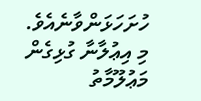ހުށަހަޅަންވާނެއެވެ.
މި އިޢުލާނާ ގުޅިގެން މަޢުލޫމާތު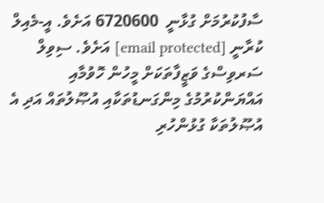ސާފުކުރުމަށް ގުޅާނީ  6720600 އަށެވެ. އީ-މެއިލް ކުރާނީ [email protected] އަށެވެ. ސިވިލް ސަރވިސްގެ ވަޒީފާތަކަށް މީހުން ހޮވުމާއި އައްޔަންކުރުމުގެ މިންގަނޑުތަކާއި އުޞޫލުތައް އަދި އެ އުޞޫލުތަކާ ގުޅުންހުރި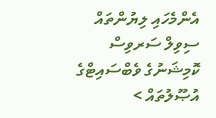އެންމެހައި ލިޔުންތައް ސިވިލް ސަރވިސް ކޮމިޝަނުގެ ވެބްސައިޓްގެ އުޞޫލުތައް >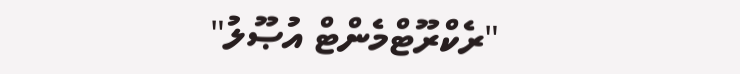"ރެކްރޫޓްމެންޓް އުޞޫލު"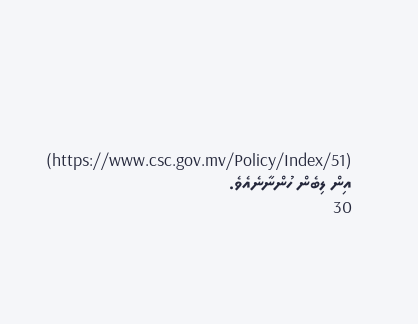(https://www.csc.gov.mv/Policy/Index/51) އިން ލިބެން ހުންނާނެއެވެ.
30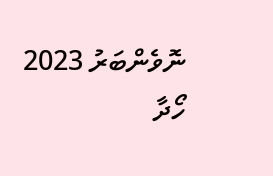ނޮވެންބަރު 2023
ހޯދާ